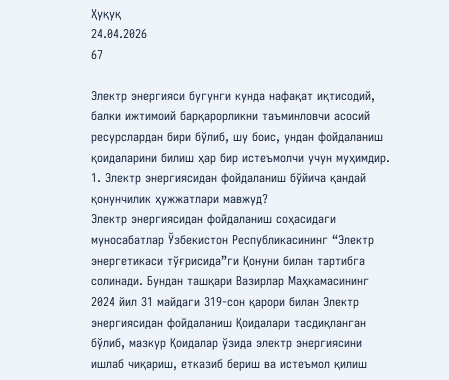Ҳуқуқ
24.04.2026
67

Электр энергияси бугунги кунда нафақат иқтисодий, балки ижтимоий барқарорликни таъминловчи асосий ресурслардан бири бўлиб, шу боис, ундан фойдаланиш қоидаларини билиш ҳар бир истеъмолчи учун муҳимдир.
1. Электр энергиясидан фойдаланиш бўйича қандай қонунчилик ҳужжатлари мавжуд?
Электр энергиясидан фойдаланиш соҳасидаги муносабатлар Ўзбекистон Республикасининг “Электр энергетикаси тўғрисида”ги Қонуни билан тартибга солинади. Бундан ташқари Вазирлар Маҳкамасининг 2024 йил 31 майдаги 319-сон қарори билан Электр энергиясидан фойдаланиш Қоидалари тасдиқланган бўлиб, мазкур Қоидалар ўзида электр энергиясини ишлаб чиқариш, етказиб бериш ва истеъмол қилиш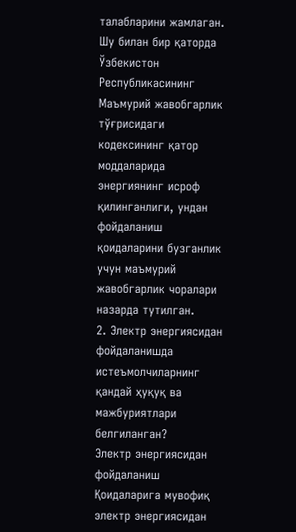талабларини жамлаган. Шу билан бир қаторда Ўзбекистон Республикасининг Маъмурий жавобгарлик тўғрисидаги кодексининг қатор моддаларида энергиянинг исроф қилинганлиги, ундан фойдаланиш қоидаларини бузганлик учун маъмурий жавобгарлик чоралари назарда тутилган.
2. Электр энергиясидан фойдаланишда истеъмолчиларнинг қандай ҳуқуқ ва мажбуриятлари белгиланган?
Электр энергиясидан фойдаланиш Қоидаларига мувофиқ электр энергиясидан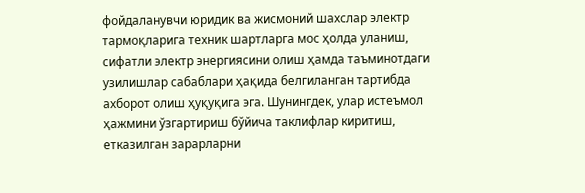фойдаланувчи юридик ва жисмоний шахслар электр тармоқларига техник шартларга мос ҳолда уланиш, сифатли электр энергиясини олиш ҳамда таъминотдаги узилишлар сабаблари ҳақида белгиланган тартибда ахборот олиш ҳуқуқига эга. Шунингдек, улар истеъмол ҳажмини ўзгартириш бўйича таклифлар киритиш, етказилган зарарларни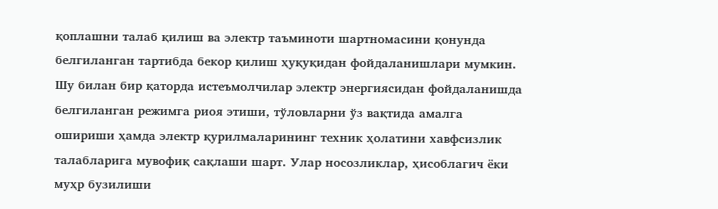қоплашни талаб қилиш ва электр таъминоти шартномасини қонунда белгиланган тартибда бекор қилиш ҳуқуқидан фойдаланишлари мумкин. Шу билан бир қаторда истеъмолчилар электр энергиясидан фойдаланишда белгиланган режимга риоя этиши, тўловларни ўз вақтида амалга ошириши ҳамда электр қурилмаларининг техник ҳолатини хавфсизлик талабларига мувофиқ сақлаши шарт. Улар носозликлар, ҳисоблагич ёки муҳр бузилиши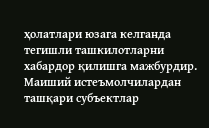ҳолатлари юзага келганда тегишли ташкилотларни хабардор қилишга мажбурдир.
Маиший истеъмолчилардан ташқари субъектлар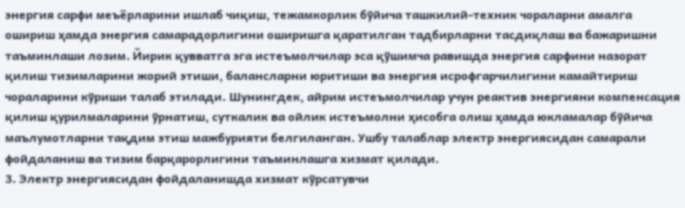энергия сарфи меъёрларини ишлаб чиқиш, тежамкорлик бўйича ташкилий-техник чораларни амалга ошириш ҳамда энергия самарадорлигини оширишга қаратилган тадбирларни тасдиқлаш ва бажаришни таъминлаши лозим. Йирик қувватга эга истеъмолчилар эса қўшимча равишда энергия сарфини назорат қилиш тизимларини жорий этиши, балансларни юритиши ва энергия исрофгарчилигини камайтириш чораларини кўриши талаб этилади. Шунингдек, айрим истеъмолчилар учун реактив энергияни компенсация қилиш қурилмаларини ўрнатиш, суткалик ва ойлик истеъмолни ҳисобга олиш ҳамда юкламалар бўйича маълумотларни тақдим этиш мажбурияти белгиланган. Ушбу талаблар электр энергиясидан самарали фойдаланиш ва тизим барқарорлигини таъминлашга хизмат қилади.
3. Электр энергиясидан фойдаланишда хизмат кўрсатувчи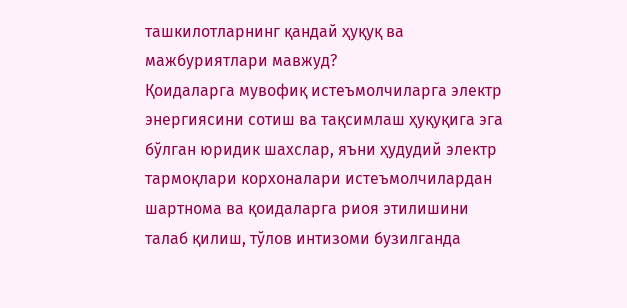ташкилотларнинг қандай ҳуқуқ ва мажбуриятлари мавжуд?
Қоидаларга мувофиқ истеъмолчиларга электр энергиясини сотиш ва тақсимлаш ҳуқуқига эга бўлган юридик шахслар, яъни ҳудудий электр тармоқлари корхоналари истеъмолчилардан шартнома ва қоидаларга риоя этилишини талаб қилиш, тўлов интизоми бузилганда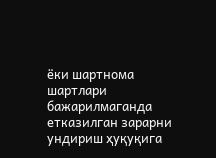ёки шартнома шартлари бажарилмаганда етказилган зарарни ундириш ҳуқуқига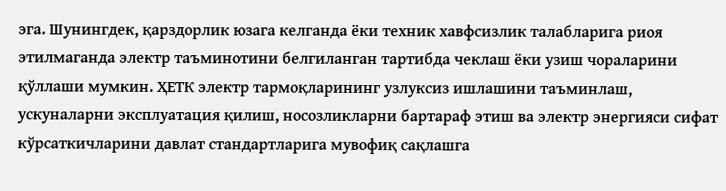эга. Шунингдек, қарздорлик юзага келганда ёки техник хавфсизлик талабларига риоя этилмаганда электр таъминотини белгиланган тартибда чеклаш ёки узиш чораларини қўллаши мумкин. ҲЕТК электр тармоқларининг узлуксиз ишлашини таъминлаш, ускуналарни эксплуатация қилиш, носозликларни бартараф этиш ва электр энергияси сифат кўрсаткичларини давлат стандартларига мувофиқ сақлашга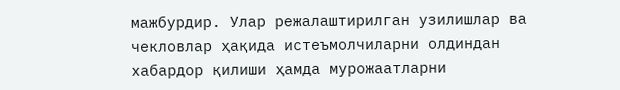мажбурдир. Улар режалаштирилган узилишлар ва чекловлар ҳақида истеъмолчиларни олдиндан хабардор қилиши ҳамда мурожаатларни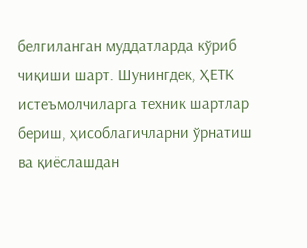белгиланган муддатларда кўриб чиқиши шарт. Шунингдек, ҲЕТК истеъмолчиларга техник шартлар бериш, ҳисоблагичларни ўрнатиш ва қиёслашдан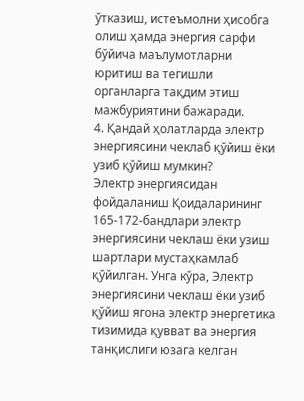ўтказиш, истеъмолни ҳисобга олиш ҳамда энергия сарфи бўйича маълумотларни юритиш ва тегишли органларга тақдим этиш мажбуриятини бажаради.
4. Қандай ҳолатларда электр энергиясини чеклаб қўйиш ёки узиб қўйиш мумкин?
Электр энергиясидан фойдаланиш Қоидаларининг 165-172-бандлари электр энергиясини чеклаш ёки узиш шартлари мустаҳкамлаб қўйилган. Унга кўра, Электр энергиясини чеклаш ёки узиб қўйиш ягона электр энергетика тизимида қувват ва энергия танқислиги юзага келган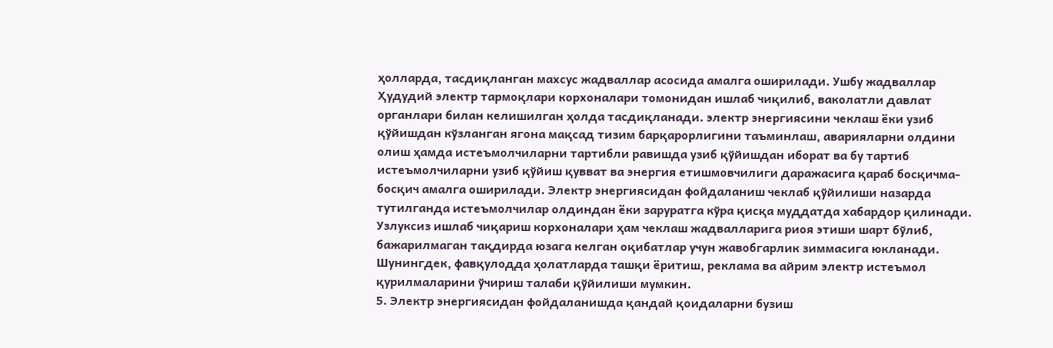ҳолларда, тасдиқланган махсус жадваллар асосида амалга оширилади. Ушбу жадваллар Ҳудудий электр тармоқлари корхоналари томонидан ишлаб чиқилиб, ваколатли давлат органлари билан келишилган ҳолда тасдиқланади. электр энергиясини чеклаш ёки узиб қўйишдан кўзланган ягона мақсад тизим барқарорлигини таъминлаш, аварияларни олдини олиш ҳамда истеъмолчиларни тартибли равишда узиб қўйишдан иборат ва бу тартиб истеъмолчиларни узиб қўйиш қувват ва энергия етишмовчилиги даражасига қараб босқичма-босқич амалга оширилади. Электр энергиясидан фойдаланиш чеклаб қўйилиши назарда тутилганда истеъмолчилар олдиндан ёки заруратга кўра қисқа муддатда хабардор қилинади. Узлуксиз ишлаб чиқариш корхоналари ҳам чеклаш жадвалларига риоя этиши шарт бўлиб, бажарилмаган тақдирда юзага келган оқибатлар учун жавобгарлик зиммасига юкланади. Шунингдек, фавқулодда ҳолатларда ташқи ёритиш, реклама ва айрим электр истеъмол қурилмаларини ўчириш талаби қўйилиши мумкин.
5. Электр энергиясидан фойдаланишда қандай қоидаларни бузиш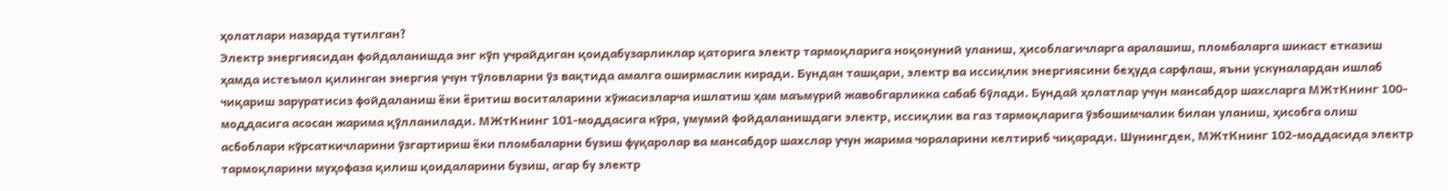ҳолатлари назарда тутилган?
Электр энергиясидан фойдаланишда энг кўп учрайдиган қоидабузарликлар қаторига электр тармоқларига ноқонуний уланиш, ҳисоблагичларга аралашиш, пломбаларга шикаст етказиш ҳамда истеъмол қилинган энергия учун тўловларни ўз вақтида амалга оширмаслик киради. Бундан ташқари, электр ва иссиқлик энергиясини беҳуда сарфлаш, яъни ускуналардан ишлаб чиқариш заруратисиз фойдаланиш ёки ёритиш воситаларини хўжасизларча ишлатиш ҳам маъмурий жавобгарликка сабаб бўлади. Бундай ҳолатлар учун мансабдор шахсларга МЖтКнинг 100-моддасига асосан жарима қўлланилади. МЖтКнинг 101-моддасига кўра, умумий фойдаланишдаги электр, иссиқлик ва газ тармоқларига ўзбошимчалик билан уланиш, ҳисобга олиш асбоблари кўрсаткичларини ўзгартириш ёки пломбаларни бузиш фуқаролар ва мансабдор шахслар учун жарима чораларини келтириб чиқаради. Шунингдек, МЖтКнинг 102-моддасида электр тармоқларини муҳофаза қилиш қоидаларини бузиш, агар бу электр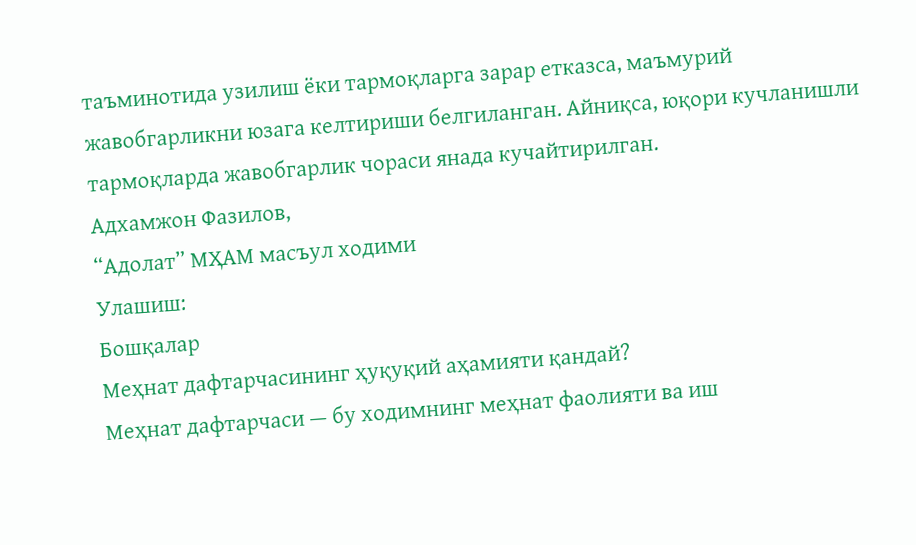таъминотида узилиш ёки тармоқларга зарар етказса, маъмурий жавобгарликни юзага келтириши белгиланган. Айниқса, юқори кучланишли тармоқларда жавобгарлик чораси янада кучайтирилган.
Адхамжон Фазилов,
“Адолат” МҲАМ масъул ходими
Улашиш:
Бошқалар
Меҳнат дафтарчасининг ҳуқуқий аҳамияти қандай?
Меҳнат дафтарчаси — бу ходимнинг меҳнат фаолияти ва иш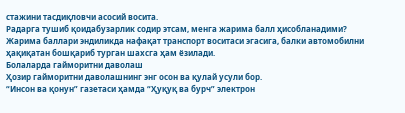стажини тасдиқловчи асосий восита.
Радарга тушиб қоидабузарлик содир этсам, менга жарима балл ҳисобланадими?
Жарима баллари эндиликда нафақат транспорт воситаси эгасига, балки автомобилни ҳақиқатан бошқариб турган шахсга ҳам ёзилади.
Болаларда гайморитни даволаш
Ҳозир гайморитни даволашнинг энг осон ва қулай усули бор.
“Инсон ва қонун” газетаси ҳамда “Ҳуқуқ ва бурч” электрон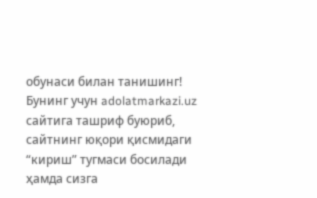обунаси билан танишинг!
Бунинг учун adolatmarkazi.uz сайтига ташриф буюриб, сайтнинг юқори қисмидаги “кириш” тугмаси босилади ҳамда сизга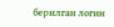берилган логин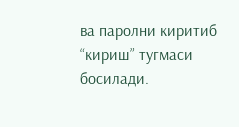ва паролни киритиб “кириш” тугмаси босилади.